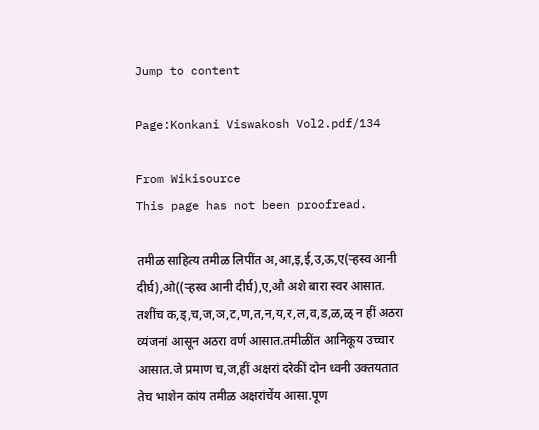Jump to content

Page:Konkani Viswakosh Vol2.pdf/134

From Wikisource
This page has not been proofread.

तमीळ साहित्य तमीळ लिपींत अ,आ,इ,ई,उ,ऊ,ए(ऱ्हस्व आनी दीर्घ),ओ((ऱ्हस्व आनी दीर्घ),ए,औ अशे बारा स्वर आसात. तशींच क,ड्,च,ज,ञ,ट,ण,त,न,य,र,ल,व,ड,ळ,ळ् न हीं अठरा व्यंजनां आसून अठरा वर्ण आसात.तमीळींत आनिकूय उच्चार आसात.जे प्रमाण च,ज,हीं अक्षरां दरेकीं दोन ध्वनी उक्तयतात तेच भाशेन कांय तमीळ अक्षरांचेंय आसा.पूण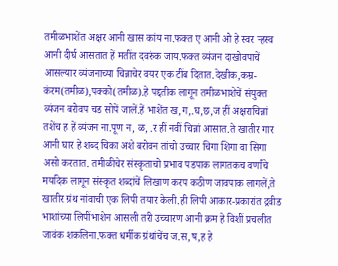तमीळभाशेंत अक्षर आनी खास कांय ना.फक्त ए आनी ओ हे स्वर ऱ्हस्व आनी दीर्घ आसतात हें मतींत दवरुंक जाय.फक्त व्यंजन दाखोवपाचें आसल्यार व्यंजनाच्या चिन्नाचेर वयर एक टींब दितात.देखीक,कम्र-कंरम(तमीळ),पक्को(तमीळ).हे पद्दतीक लागून तमीळभाशेचें संयुक्त व्यंजन बरोवप चड सोपें जालें.हें भाशेंत ख,ग,.घ,छ,ज हीं अक्षराचिन्नां तशेंच ह हें व्यंजन ना.पूण न, ळ, .र हीं नवीं चिन्नां आसात.ते खातीर गार आनी घार हे शब्द चिका अशे बरोवन तांचो उच्चार चिगा शिगा वा सिगा असो करतात. तमीळीचेर संस्कृताचो प्रभाव पडपाक लागतकच वर्णांचे मर्यादेक लागून संस्कृत शब्दांचें लिखाण करप कठीण जावपाक लागलें,ते खातीर ग्रंथ नांवाची एक लिपी तयार केली.ही लिपी आकार-प्रकारांत द्रवीड भाशांच्या लिपींभाशेन आसली तरी उच्चारण आनी क्रम हे विशीं प्रचलीत जावंक शकलिना.फक्त धर्मीक ग्रंथांचेंच ज.स,ष,ह हे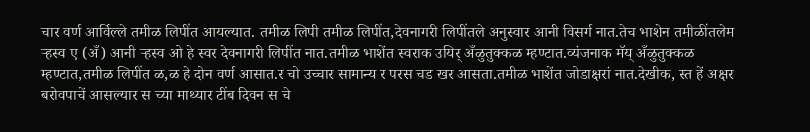चार वर्ण आर्विल्ले तमीळ लिपींत आयल्यात. तमीळ लिपी तमीळ लिपींत,देवनागरी लिपींतले अनुस्वार आनी विसर्ग नात.तेच भाशेन तमीळींतलेम ऱ्हस्व ए (अँ) आनी ऱ्हस्व ओ हे स्वर देवनागरी लिपींत नात.तमीळ भाशेंत स्वराक उयिर् अँळुतुक्कळ म्हण्टात.व्यंजनाक मॅय् अँळुतुक्कळ म्हण्टात,तमीळ लिपींत ळ,ळ हे दोन वर्ण आसात.र चो उच्चार सामान्य र परस चड खर आसता.तमीळ भाशेंत जोडाक्षरां नात.देखीक, स्त हें अक्षर बरोवपाचें आसल्यार स च्या माथ्यार टींब दिवन स चे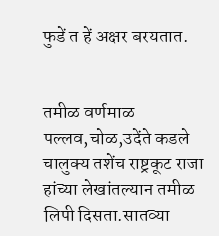फुडें त हें अक्षर बरयतात.


तमीळ वर्णमाळ पल्लव,चोळ,उदेंते कडले चालुक्य तशेंच राष्ट्रकूट राजा हांच्या लेखांतल्यान तमीळ लिपी दिसता.सातव्या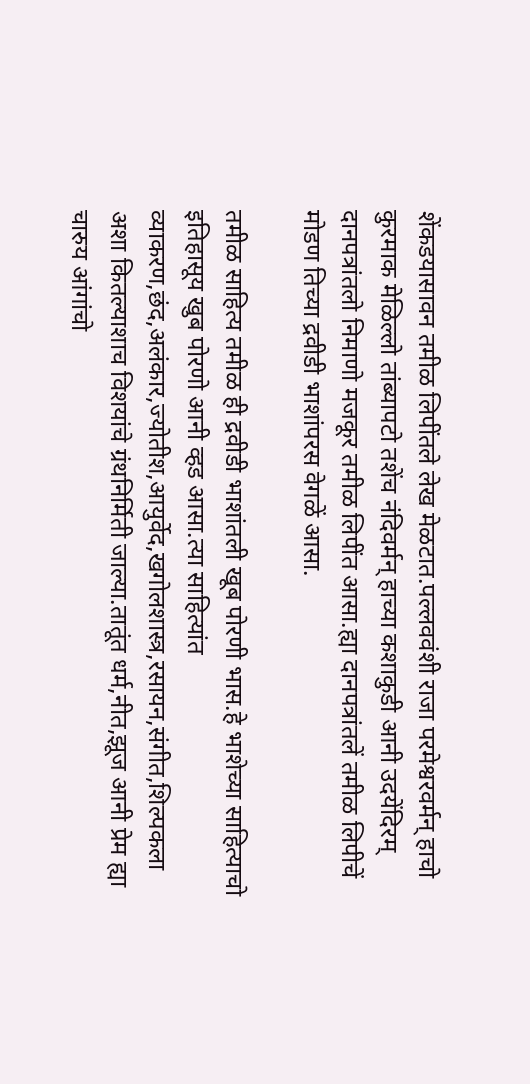शेंकडयासावन तमीळ लिपींतले लेख मेळटात.पल्लववंशी राजा परमेश्वरवर्मन् हाचो कुरमाक मेळिल्लो तांब्यापटो तशेंच नंदिवर्मन् हाच्या कशाकुडी आनी उदयेंदिरम् दानपत्रांतलो निमाणो मजकूर तमीळ लिपींत आसा.ह्या दानपत्रांतलें तमीळ लिपीचें मोडण तिच्या द्रवीडी भाशांपरस वेगळें आसा.

तमीळ साहित्य तमीळ ही द्रवीडी भाशांतली खूब पोरणी भास.हे भाशेच्या साहित्याचो इतिहासूय खुब पोरणो आनी व्हड आसा.त्या साहित्यांत व्याकरण,छंद,अलंकार,ज्योतीश,आयुर्वेद,खगोलशास्त्र,रसायन,संगीत,शिल्पकला अशा कितल्याशाच विशयांचे ग्रंथनिर्मिती जाल्या.तातूंत धर्म,नीत,झूज आनी प्रेम ह्या चारुय आंगांचो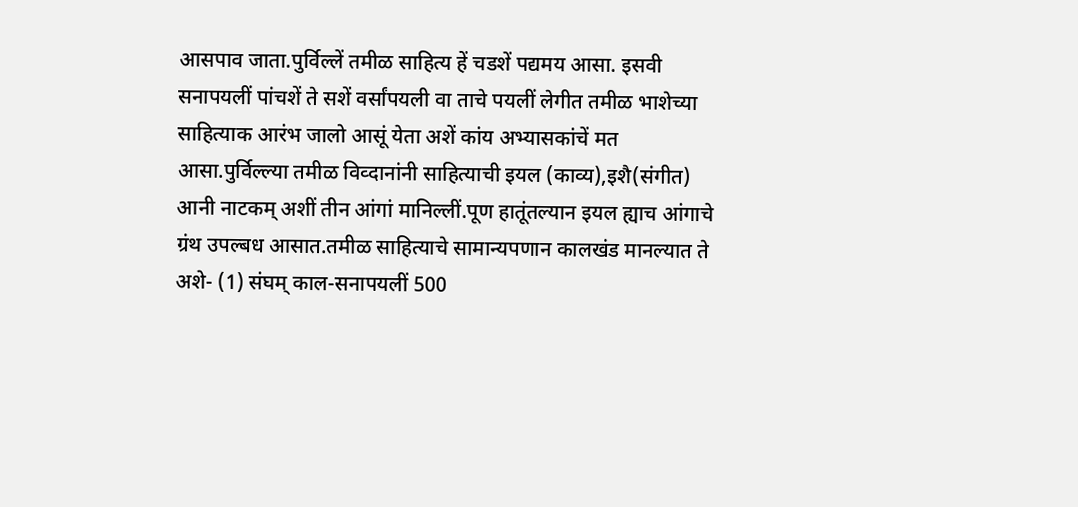आसपाव जाता.पुर्विल्लें तमीळ साहित्य हें चडशें पद्यमय आसा. इसवी सनापयलीं पांचशें ते सशें वर्सांपयली वा ताचे पयलीं लेगीत तमीळ भाशेच्या साहित्याक आरंभ जालो आसूं येता अशें कांय अभ्यासकांचें मत आसा.पुर्विल्ल्या तमीळ विव्दानांनी साहित्याची इयल (काव्य),इशै(संगीत) आनी नाटकम् अशीं तीन आंगां मानिल्लीं.पूण हातूंतल्यान इयल ह्याच आंगाचे ग्रंथ उपल्बध आसात.तमीळ साहित्याचे सामान्यपणान कालखंड मानल्यात ते अशे- (1) संघम् काल-सनापयलीं 500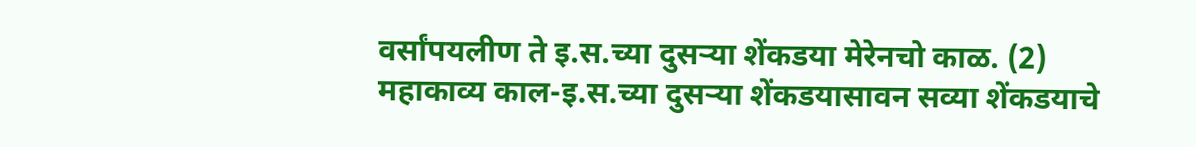वर्सांपयलीण ते इ.स.च्या दुसऱ्या शेंकडया मेरेनचो काळ. (2) महाकाव्य काल-इ.स.च्या दुसऱ्या शेंकडयासावन सव्या शेंकडयाचे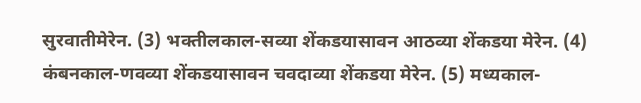सुरवातीमेरेन. (3) भक्तीलकाल-सव्या शेंकडयासावन आठव्या शेंकडया मेरेन. (4) कंबनकाल-णवव्या शेंकडयासावन चवदाव्या शेंकडया मेरेन. (5) मध्यकाल-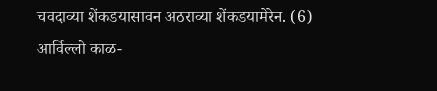चवदाव्या शेंकडयासावन अठराव्या शेंकडयामेरेन. (6) आर्विल्लो काळ-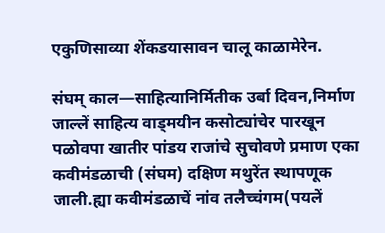एकुणिसाव्या शेंकडयासावन चालू काळामेरेन.

संघम् काल—साहित्यानिर्मितीक उर्बा दिवन,निर्माण जाल्लें साहित्य वाड्मयीन कसोट्यांचेर पारखून पळोवपा खातीर पांडय राजांचे सुचोवणे प्रमाण एका कवीमंडळाची (संघम) दक्षिण मथुरेंत स्थापणूक जाली.ह्या कवीमंडळाचें नांव तलैच्चंगम(पयलें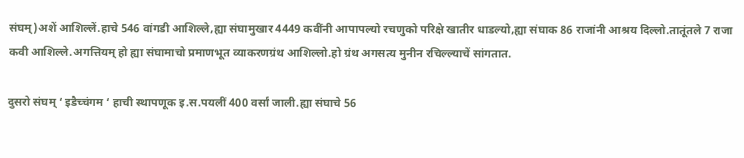संघम्)अशें आशिल्लें.हाचे 546 वांगडी आशिल्ले,ह्या संघामुखार 4449 कवींनी आपापल्यो रचणुको परिक्षे खातीर धाडल्यो,ह्या संघाक 86 राजांनी आश्रय दिल्लो.तातूंतले 7 राजा कवी आशिल्ले.अगत्तियम् हो ह्या संघामाचो प्रमाणभूत व्याकरणग्रंथ आशिल्लो.हो ग्रंथ अगसत्य मुनीन रचिल्ल्याचें सांगतात.

दुसरो संघम् ‘ इडैच्चंगम ‘ हाची स्थापणूक इ.स.पयलीं 400 वर्सां जाली.ह्या संघाचे 56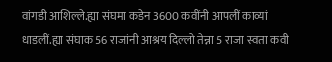वांगडी आशिल्ले.ह्या संघमा कडेन 3600 कवींनी आपलीं काव्यां धाडलीं.ह्या संघाक 56 राजांनी आश्रय दिल्लो तेन्ना 5 राजा स्वता कवी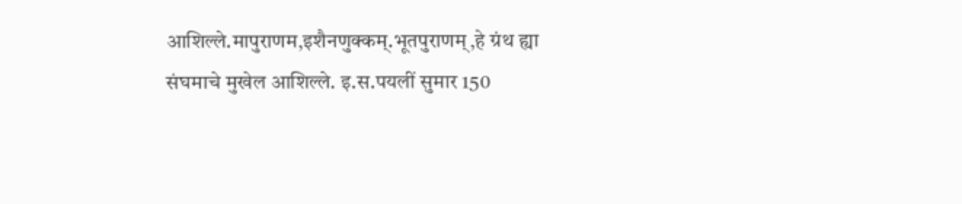आशिल्ले.मापुराणम,इशैनणुक्कम्.भूतपुराणम्,हे ग्रंथ ह्या संघमाचे मुखेल आशिल्ले. इ.स.पयलीं सुमार 150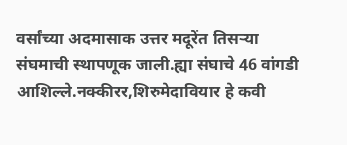वर्सांच्या अदमासाक उत्तर मदूरेंत तिसऱ्या संघमाची स्थापणूक जाली.ह्या संघाचे 46 वांगडी आशिल्ले.नक्कीरर,शिरुमेदावियार हे कवी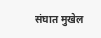संघात मुखेल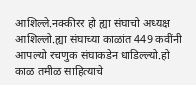आशिल्ले.नक्कीरर हो ह्या संघाचो अध्यक्ष आशिल्लो.ह्या संघाच्या काळांत 449 कवींनी आपल्यो रचणुक संघाकडेन धाडिल्ल्यो.हो काळ तमीळ साहित्याचे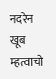नदरेन खूब म्हत्वाचो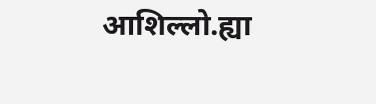आशिल्लो.ह्या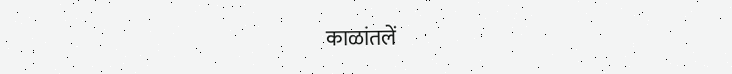काळांतलें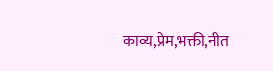काव्य,प्रेम,भक्ती,नीत